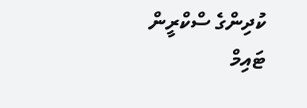ކުދިންގެ ސްކްރީން ޓައިމް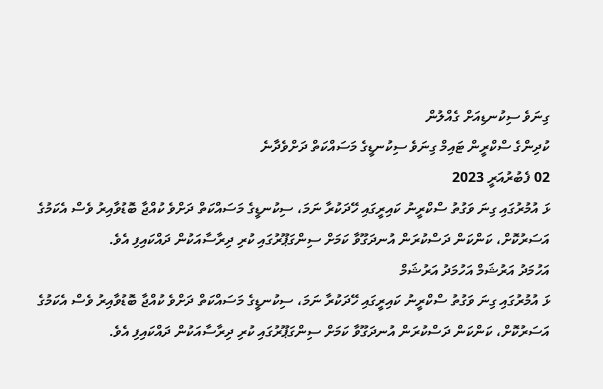ގިނަވެ ސިކުނޑިއަށް ގެއްލުން
ކުދިންގެ ސްކްރީން ޓައިމް ގިނަވެ ސިކުނޑީގެ މަސައްކަތް ދަށްވެދާނެ
02 ފެބުރުއަރީ 2023
ޅަ އުމުރުގައި ގިނަ ވަގުތު ސްކްރީނު ކައިރީގައި ހޭދަކުރާ ނަމަ، ސިކުނޑީގެ މަސައްކަތް ދަށްވެ ކުއްޖާ ބޮޑުވާއިރު ވެސް އެކަމުގެ އަސަރުކޮށް، ކަންކަން ދަސްކުރަން އުނދަގޫވާ ކަމަށް ސިންގަޕޫރުގައި ކުރި ދިރާސާއަކުން ދައްކައިފި އެވެ.
އަހުމަދު އަރުޝަމް އަހުމަދު އަރުޝަމް
ޅަ އުމުރުގައި ގިނަ ވަގުތު ސްކްރީނު ކައިރީގައި ހޭދަކުރާ ނަމަ، ސިކުނޑީގެ މަސައްކަތް ދަށްވެ ކުއްޖާ ބޮޑުވާއިރު ވެސް އެކަމުގެ އަސަރުކޮށް، ކަންކަން ދަސްކުރަން އުނދަގޫވާ ކަމަށް ސިންގަޕޫރުގައި ކުރި ދިރާސާއަކުން ދައްކައިފި އެވެ.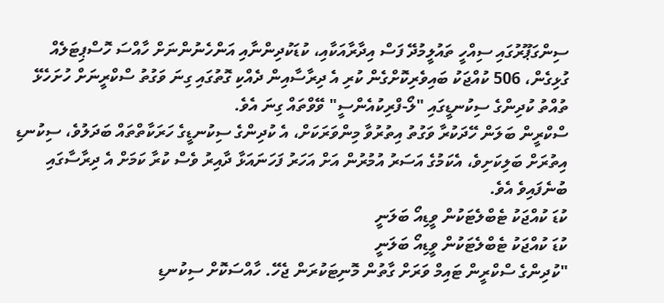ސިންގަޕޫރުގައި ސިއްހީ ތައުލީމުދޭ ފަސް އިދާރާއަކާއި، ކުޑަކުދިންނާއި އަންހެނުންނަށް ހާއްސަ ހޮސްޕިޓަލެއް ގުޅިގެން، 506 ކުއްޖަކު ބައިވެރިކޮށްގެން ކުރި އެ ދިރާސާއިން ދެއްކި ގޮތުގައި ގިނަ ވަގުތު ސްކްރީނަށް ހުށަހެޅޭ ތުއްތު ކުދިންގެ ސިކުނޑީގައި "ލޯ-ފްރިކުއެންސީ" ވޭވްތައް ގިނަ އެވެ.
ސްކްރީން ބަލަން ހޭދަކުރާ ވަގުތު އިތުރުވާ މިންވަރަކަށް، އެ ކުދިންގެ ސިކުނޑީގެ ހަރަކާތްތައް ބަދަލުވެ، ސިކުނޑި އިތުރަށް ބަލިކަށިވެ، އެކަމުގެ އަސަރު އުމުރުން އަށް އަހަރު ފަހަނައަޅާ ދާއިރު ވެސް ކުރާ ކަމަށް އެ ދިރާސާގައި ބުނެފައިވެ އެވެ.
ކުޑަ ކުއްޖަކު ޓެބްލެޓަކުން ވީޑިއޯ ބަލަނީ
ކުޑަ ކުއްޖަކު ޓެބްލެޓަކުން ވީޑިއޯ ބަލަނީ
"ކުދިންގެ ސްކްރީން ޓައިމް ވަރަށް ގާތުން މޮނިޓަކުރަން ޖެހޭ. ހާއްސަކޮށް ސިކުނޑި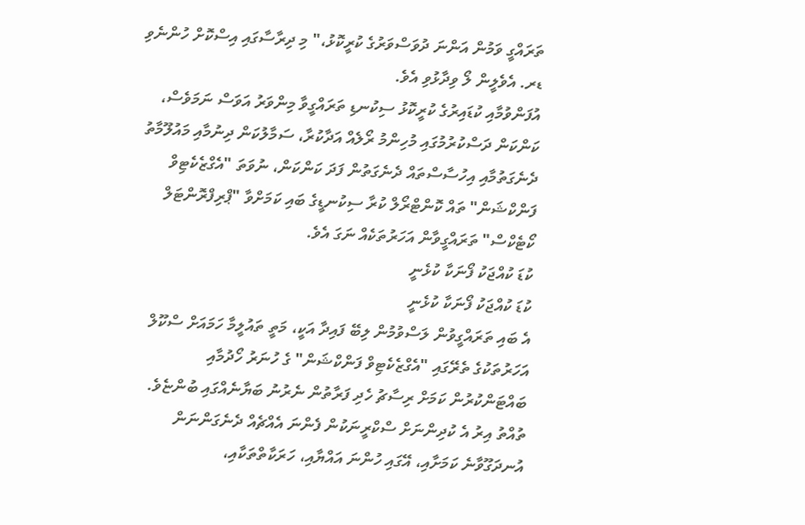ތަރައްގީ ވަމުން އަންނަ ދުވަސްވަރުގެ ކުރީކޮޅު،" މި ދިރާސާގައި އިސްކޮށް ހުންނެވި ޑރ. އެވެލީން ލޯ ވިދާޅުވި އެވެ.
އުފަންވުމާއި ކުޑައިރުގެ ކުރީކޮޅު ސިކުނޑި ތަރައްގީވާ މިންވަރު އަވަސް ނަމަވެސް، ކަންކަން ދަސްކުރުމުގައި މުހިންމު ރޯލެއް އަދާކުރާ، ސަމާލުކަން ދިނުމާއި މައުލޫމާތު ދެނެގަތުމާއި އިހުސާސްތައް ދެނެގަތުން ފަދަ ކަންކަން، ނުވަތަ "އެގްޒެކެޓިވް ފަންކްޝަން" ތައް ކޮންޓްރޯލް ކުރާ ސިކުނޑީގެ ބައި ކަމަށްވާ "ޕްރިފްރޮންޓަލް ކޯޓެކްސް" ތަރައްގީވާން އަހަރުތަކެއް ނަގަ އެވެ.
ކުޑަ ކުއްޖަކު ފޯނަކާ ކުޅެނީ
ކުޑަ ކުއްޖަކު ފޯނަކާ ކުޅެނީ
އެ ބައި ތަރައްގީވުން ލަސްވުމުން ލިބޭ ފައިދާ އަކީ، މަތީ ތައުލީމާ ހަމައަށް ސްކޫލް އަހަރުތަކުގެ ތެރޭގައި "އެގްޒެކެޓިވް ފަންކްޝަން" ގެ ހުނަރު ހޯދުމާއި ބައްޓަންކުރުން ކަމަށް ރިސާޗު ހެދި ފަރާތުން ނެރުނު ބަޔާނެއްގައި ބުންޏެވެ.
ތުއްތު އިރު އެ ކުދިންނަށް ސްކްރީނަކުން ފެންނަ އެއްޗެއް ދެނެގަންނަން އުނދަގޫވާނެ ކަމަށާއި، އޭގައި ހުންނަ އައްޔާއި، ހަރަކާތްތަކާއި،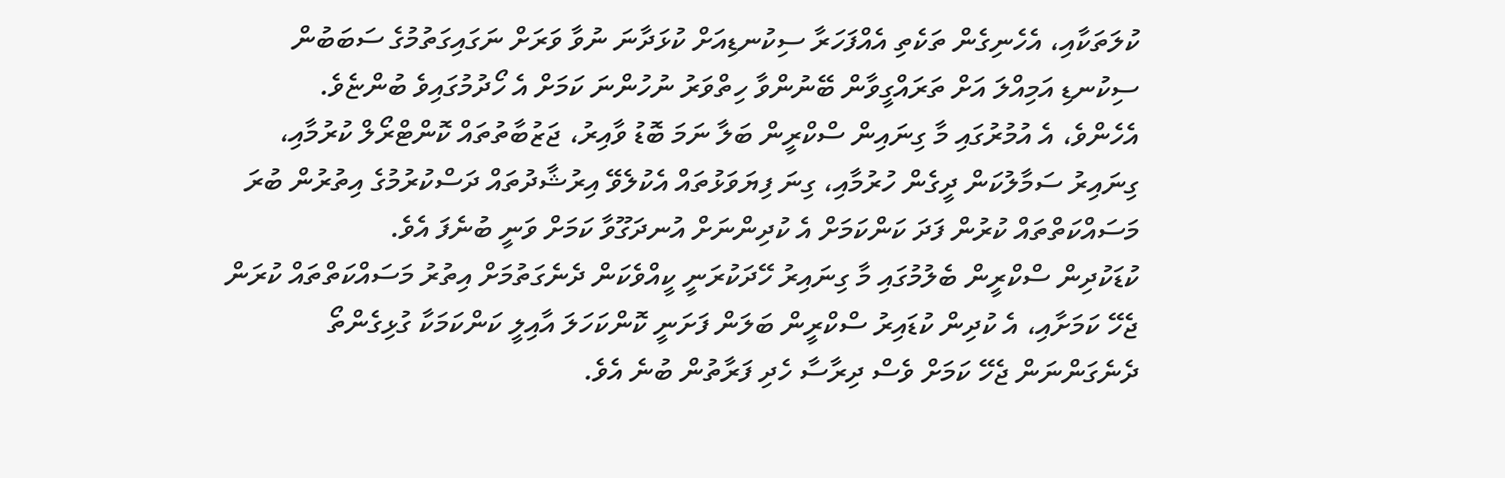ކުލަތަކާއި، އެހެނިގެން ތަކެތި އެއްފަހަރާ ސިކުނޑިއަށް ކުޅަދާނަ ނުވާ ވަރަށް ނަގައިގަތުމުގެ ސަބަބުން ސިކުނޑި އަމިއްލަ އަށް ތަރައްގީވާން ބޭނުންވާ ހިތްވަރު ނުހުންނަ ކަމަށް އެ ހޯދުމުގައިވެ ބުންޏެވެ.
އެހެންވެ، އެ އުމުރުގައި މާ ގިނައިން ސްކްރީން ބަލާ ނަމަ ބޮޑު ވާއިރު، ޖަޒުބާތުތައް ކޮންޓްރޯލް ކުރުމާއި، ގިނައިރު ސަމާލުކަން ދީގެން ހުރުމާއި، ގިނަ ފިޔަވަޅުތައް އެކުލެވޭ އިރުޝާދުތައް ދަސްކުރުމުގެ އިތުރުން ބުރަ މަސައްކަތްތައް ކުރުން ފަދަ ކަންކަމަށް އެ ކުދިންނަށް އުނދަގޫވާ ކަމަށް ވަނީ ބުނެފަ އެވެ.
ކުޑަކުދިން ސްކްރީން ބެލުމުގައި މާ ގިނައިރު ހޭދަކުރަނީ ކީއްވެކަން ދެނެގަތުމަށް އިތުރު މަސައްކަތްތައް ކުރަން ޖެހޭ ކަމަށާއި، އެ ކުދިން ކުޑައިރު ސްކްރީން ބަލަން ފަށަނީ ކޮންކަހަލަ އާއިލީ ކަންކަމަކާ ގުޅިގެންތޯ ދެނެގަންނަން ޖެހޭ ކަމަށް ވެސް ދިރާސާ ހެދި ފަރާތުން ބުނެ އެވެ.